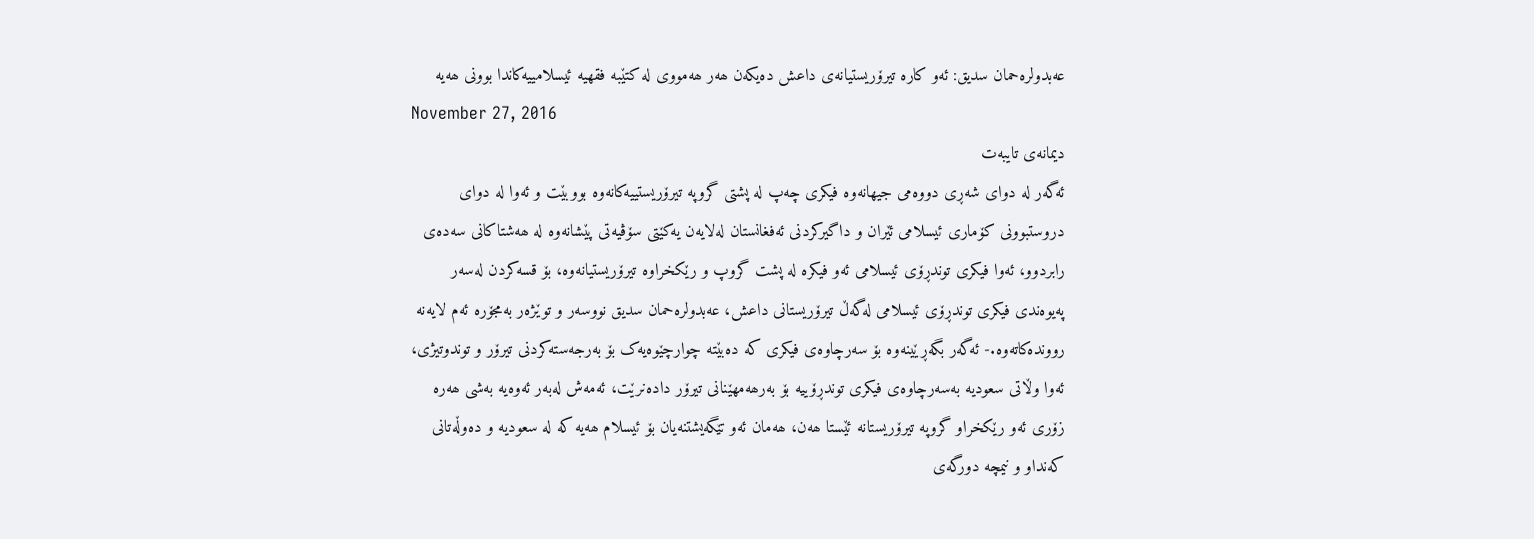عەبدولرەحمان سدیق: ئەو کارە تیرۆریستیانەی داعش دەیکەن ھەر ھەمووی لە کتێبە فقھیە ئیسلامییەکاندا بوونی ھەیە
November 27, 2016
دیمانەی تایبەت
ئەگەر لە دوای شەڕی دووەمی جیھانەوە فیکری چەپ لە پشتی گروپە تیرۆریستییەکانەوە بووبێت و ئەوا لە دوای دروستبوونی کۆماری ئیسلامی ئێران و داگیرکردنی ئەفغانستان لەلایەن یەکێتی سۆڤیەتی پێشانەوە لە ھەشتاکانی سەدەی رابردوو، ئەوا فیکری توندڕۆی ئیسلامی ئەو فیکرە لە پشت گروپ و رێکخراوە تیرۆریستیانەوە، بۆ قسەکردن لەسەر پەیوەندی فیکری توندڕۆی ئیسلامی لەگەڵ تیرۆریستانی داعش، عەبدولرەحمان سدیق نووسەر و توێژەر بەمجۆرە ئەم لایەنە رووندەکاتەوە.- ئەگەر بگەڕێینەوە بۆ سەرچاوەی فیکری کە دەبێتە چوارچێوەیەک بۆ بەرجەستەکردنی تیرۆر و توندوتیژی، ئەوا وڵاتی سعودیە بەسەرچاوەی فیکری توندڕۆییە بۆ بەرھەمھێنانی تیرۆر دادەنرێت، ئەمەش لەبەر ئەوەیە بەشی ھەرە زۆری ئەو رێکخراو گروپە تیرۆریستانە ئێستا ھەن، ھەمان ئەو تێگەیشتنەیان بۆ ئیسلام ھەیە کە لە سعودیە و دەوڵەتانی کەنداو و نیمچە دورگەی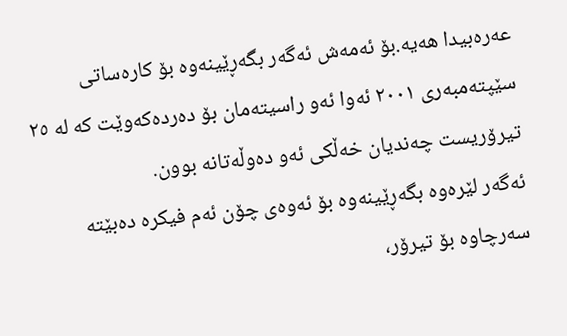عەرەبیدا ھەیە.بۆ ئەمەش ئەگەر بگەڕێینەوە بۆ کارەساتی سێپتەمبەری ٢٠٠١ ئەوا ئەو راسیتەمان بۆ دەردەکەوێت کە لە ٢٥ تیرۆریست چەندیان خەڵکی ئەو دەوڵەتانە بوون.
ئەگەر لێرەوە بگەڕێینەوە بۆ ئەوەی چۆن ئەم فیکرە دەبێتە سەرچاوە بۆ تیرۆر،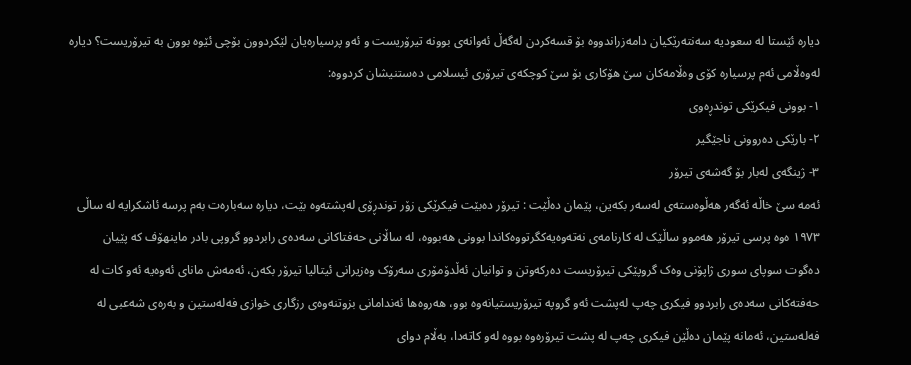دیارە ئێستا لە سعودیە سەنتەرێکیان دامەزراندووە بۆ قسەکردن لەگەڵ ئەوانەی بوونە تیرۆریست و ئەو پرسیارەیان لێکردوون بۆچی ئێوە بوون بە تیرۆریست؟ دیارە لەوەڵامی ئەم پرسیارە کۆی وەڵامەکان سێ ھۆکاری بۆ سێ کوچکەی تیرۆری ئیسلامی دەستنیشان کردووە:
١- بوونی فیکرێکی توندڕەوی
٢- بارێکی دەروونی ناجێگیر
٣- ژینگەی لەبار بۆ گەشەی تیرۆر
ئەمە سێ خاڵە ئەگەر ھەڵوەستەی لەسەر بکەین، پێمان دەڵێت : تیرۆر دەبێت فیکرێکی زۆر توندڕۆی لەپشتەوە بێت، دیارە سەبارەت بەم پرسە ئاشکرایە لە ساڵی ١٩٧٣ ەوە پرسی تیرۆر ھەموو ساڵێک لە کارنامەی نەتەوەیەکگرتووەکاندا بوونی ھەبووە، لە ساڵانی حەفتاکانی سەدەی رابردوو گروپی بادر ماینھۆف کە پێیان دەگوت سوپای سوری ژاپۆنی وەک گروپێکی تیرۆریست دەرکەوتن و توانیان ئەڵدۆمۆری سەرۆک وەزیرانی ئیتالیا تیرۆر بکەن، ئەمەش مانای ئەوەیە ئەو کات لە حەفتەکانی سەدەی رابردوو فیکری چەپ لەپشت ئەو گروپە تیرۆریستیانەوە بوو، ھەروەھا ئەندامانی بزوتنەوەی رزگاری خوازی فەلەستین و بەرەی شەعبی لە فەلەستین، ئەمانە پێمان دەڵێن فیکری چەپ لە پشت تیرۆرەوە بووە لەو کاتەدا، بەڵام دوای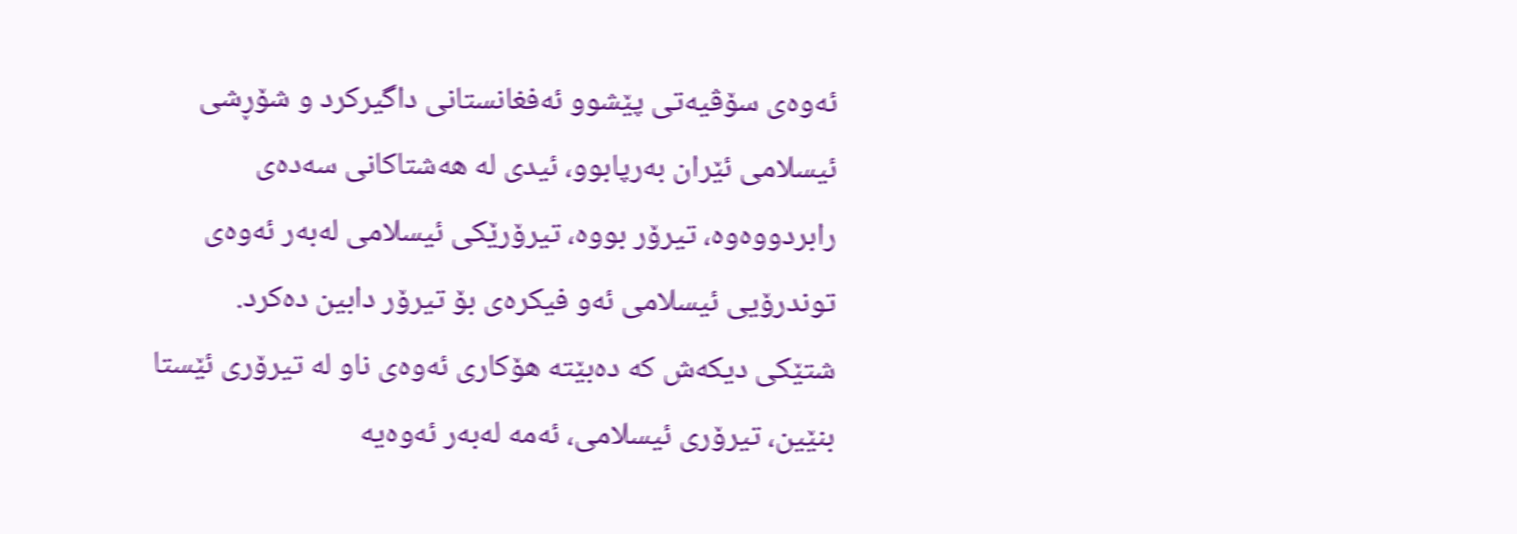ئەوەی سۆڤیەتی پێشوو ئەفغانستانی داگیرکرد و شۆڕشی ئیسلامی ئێران بەرپابوو، ئیدی لە ھەشتاکانی سەدەی رابردووەوە، تیرۆر بووە، تیرۆرێکی ئیسلامی لەبەر ئەوەی توندرۆیی ئیسلامی ئەو فیکرەی بۆ تیرۆر دابین دەکرد.
شتێکی دیکەش کە دەبێتە ھۆکاری ئەوەی ناو لە تیرۆری ئێستا بنێین، تیرۆری ئیسلامی، ئەمە لەبەر ئەوەیە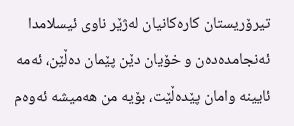تیرۆریستان کارەکانیان لەژێر ناوی ئیسلامدا ئەنجامدەدەن و خۆیان دێن پێمان دەڵێن، ئەمە ئایینە وامان پێدەڵێت، بۆیە من ھەمیشە ئەوەم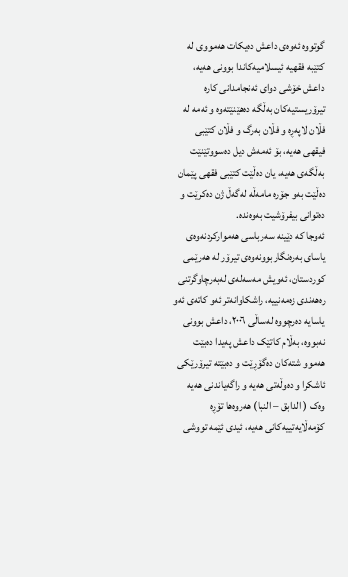گوتووە ئەوەی داعش دەیکات ھەمووی لە کتێبە فقھیە ئیسلامیەکاندا بوونی ھەیە، داعش خۆشی دوای ئەنجامدانی کارە تیرۆریستیەکان بەڵگە دەھێنێتەوە و ئەمە لە فڵان لاپەڕە و فڵان بەرگ و فڵان کتێبی فیقھی ھەیە، بۆ ئەمەش دیل دەسووتێنێت بەڵگەی ھەیە، یان دەڵێت کتێبی فقھی پێمان دەڵێت بەو جۆرە مامەڵە لەگەڵ ژن دەکرێت و دەتوانی بیفرۆشیت بەوەندە.
ئەوجا کە دێینە سەرباسی ھەموارکردنەوەی یاسای بەرەنگاربوونەوەی تیرۆر لە ھەرێمی کوردستان، ئەویش مەسەلەی لەبەرچاوگرتنی رەھەندی زەمەنییە، راشکاوانەتر ئەو کاتەی ئەو یاسایە دەرچووە لەساڵی ٢٠٠٦، داعش بوونی نەبووە، بەڵام کاتێک داعش پەیدا دەبێت ھەموو شتەکان دەگۆڕێت و دەبێتە تیرۆرێکی ئاشکرا و دەوڵەتی ھەیە و راگەیاندنی ھەیە وەک ( الدابق – النبا) ھەروەھا تۆڕە کۆمەڵایەتییەکانی ھەیە، ئیدی ئێمە تووشی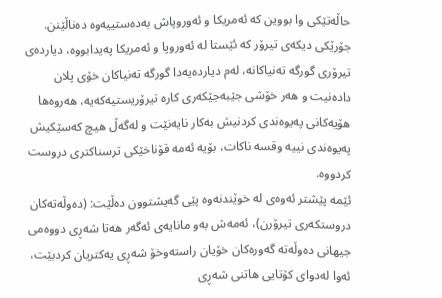حاڵەتێکی وا بووین کە ئەمریکا و ئەوروپاش بەدەستییەوە دەناڵێنن.
جۆرێکی دیکەی تیرۆر کە ئێستا لە ئەوروپا و ئەمریکا پەیدابووە، دیاردەی تیرۆری گورگە تەنیاکانە، لەم دیاردەیەدا گورگە تەنیاکان خۆی پلان دادەنیت و ھەر خۆشی جێبەجێکەری کارە تیرۆریستیەکەیە، ھەروەھا ھۆیەکانی پەیوەندی کردنیش بەکار نایەنێت و لەگەڵ ھیچ کەسێکیش پەیوەندی نییە وقسە ناکات، بۆیە ئەمە قۆناخێکی ترسناکتری دروست کردووە.
ئێمە پێشتر ئەوەی لە خوێندنەوە پێی گەیشتوون دەڵێت: (دەوڵەتەکان دروستکەری تیرۆرن)، ئەمەش بەو مانایەی ئەگەر ھەتا شەڕی دووەمی جیھانی دەوڵەتە گەورەکان خۆیان راستەوخۆ شەڕی یەکتریان کردبێت، ئەوا لەدوای کۆتایی ھاتنی شەڕی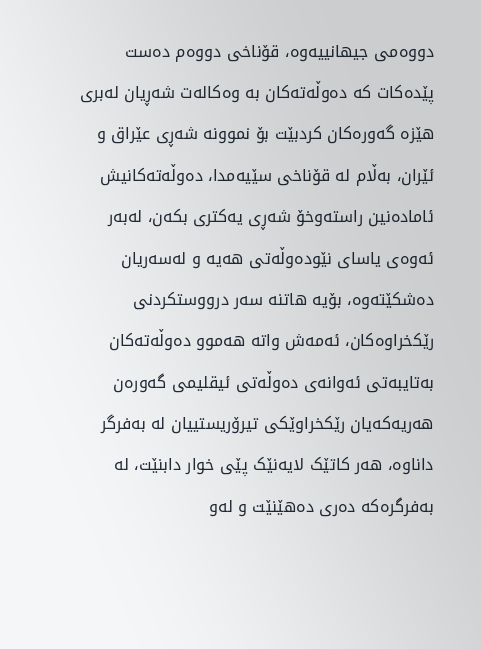دووەمی جیھانییەوە، قۆناخی دووەم دەست پێدەکات کە دەوڵەتەکان بە وەکالەت شەڕیان لەبری ھێزە گەورەکان کردبێت بۆ نموونە شەڕی عێراق و ئێران، بەڵام لە قۆناخی سێیەمدا، دەوڵەتەکانیش ئامادەنین راستەوخۆ شەڕی یەکتری بکەن، لەبەر ئەوەی یاسای نێودەوڵەتی ھەیە و لەسەریان دەشکێتەوە، بۆیە ھاتنە سەر درووستکردنی رێکخراوەکان، ئەمەش واتە ھەموو دەوڵەتەکان بەتایبەتی ئەوانەی دەوڵەتی ئیقلیمی گەورەن ھەریەکەیان رێکخراوێکی تیرۆریستییان لە بەفرگر داناوە، ھەر کاتێک لایەنێک پێی خوار دابنێت، لە بەفرگرەکە دەری دەھێنێت و لەو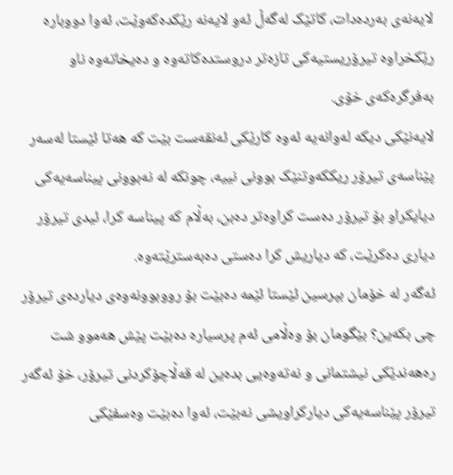لایەنەی بەردەدات، کاتێک لەگەڵ ئەو لایەنە رێکدەکەوێت، ئەوا دووبارە رێکخراوە تیرۆریستیەکی تازەتر دروستدەکاتەوە و دەیخاتەوە ناو بەفرگرەکەی خۆی.
لایەنێکی دیکە لەوانەیە ئەوە کارێکی ئەنقەست بێت کە ھەتا ئێستا لەسەر پێناسەی تیرۆر ریککەوتنێک بوونی نییە، چونکە لە نەبوونی پیناسەیەکی دیایکراو بۆ تیرۆر دەست کراوەتر دەبن، بەڵام کە پیناسە کرا، ئیدی تیرۆر دیاری دەکرێت، کە دیاریش کرا دەستی دەبەسترێتەوە.
ئەگەر لە خۆمان بپرسین ئێستا ئێمە دەبێت بۆ رووبوونەوەی دیاردەی تیرۆر چی بکەین؟ بێگومان بۆ وەڵامی ئەم پرسیارە دەبێت پێش ھەموو شت رەھەندێکی نیشتمانی و نەتەوەیی بدەین لە قەڵاچۆکردنی تیرۆر، خۆ ئەگەر تیرۆر پێناسەیەکی دیارکراویشی نەبێت، ئەوا دەبێت وەسفێکی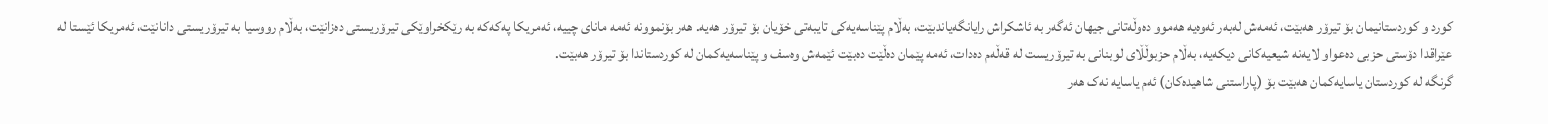کورد و کوردستانیمان بۆ تیرۆر ھەبێت، ئەمەش لەبەر ئەوەیە ھەموو دەوڵەتانی جیھان ئەگەر بە ئاشکراش رایانگەیاندبێت، بەڵام پێناسەیەکی تایبەتی خۆیان بۆ تیرۆر ھەیە. ھەر بۆنموونە ئەمە مانای چییە، ئەمریکا پەکەکە بە رێکخراوێکی تیرۆریستی دەزانێت، بەڵام رووسیا بە تیرۆریستی دانانێت، ئەمریکا ئێستا لە عێراقدا دۆستی حزبی دەعواو لایەنە شیعیەکانی دیکەیە، بەڵام حزبوڵڵای لوبنانی بە تیرۆریست لە قەڵەم دەدات، ئەمە پێمان دەڵێت دەبێت ئێمەش وەسف و پێناسەیەکمان لە کوردستاندا بۆ تیرۆر ھەبێت.
گرنگە لە کوردستان یاسایەکمان ھەبێت بۆ (پاراستنی شاھیدەکان) ئەم یاسایە نەک ھەر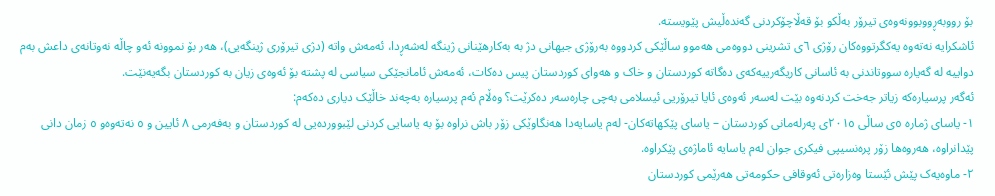بۆ رووبەڕووبوونەوەی تیرۆر بەڵکو بۆ قەڵاچۆکردنی گەندەڵیش پێویستە.
ئاشکرایە نەتەوە یەکگرتووەکان رۆژی ٦ی تشرینی دووەمی ھەموو ساڵێکی کردووە بەرۆژی جیھانی دژ بە بەکارھێنانی ژینگە لەشەڕدا، ئەمەش واتە (دژی تیرۆری ژینگەیی)، ھەر بۆ نموونە ئەو چاڵە نەوتانەی داعش بەم دواییە لە گەیارە سووتاندنی بە ئاسانی کاریگەرییەکەی دەگاتە کوردستان و خاک و ھەوای کوردستان پیس دەکات، ئەمەش ئامانجێکی سیاسی لە پشتە بۆ ئەوەی زیان بە کوردستان بگەیەنێت.
ئەگەر پرسیارەکە زیاتر جەخت کردنەوە بێت لەسەر ئەوەی ئایا تیرۆریی ئیسلامی بەچی چارەسەر دەکرێت؟ وەڵام ئەم پرسیارە بەچەند خاڵێک دیاری دەکەم:
١- یاسای ژمارە ٥ی ساڵی ٢٠١٥ی پەرلەمانی کوردستان – یاسای پێکھاتەکان- لەم یاسایەدا ھەنگاوێکی زۆر باش نراوە بۆ بە یاسایی کردنی لێبووردەیی لە کوردستان و بەفەرمی ٨ ئایین و ٥ نەتەوەو ٥ زمان دانی پێدانراوە، ھەروەھا زۆر پرەنسیپی فیکری جوان لەم یاسایە ئاماژەی پێکراوە.
٢- ماوەیەک پێش ئێستا وەزارەتی ئەوقافی حکومەتی ھەرێمی کوردستان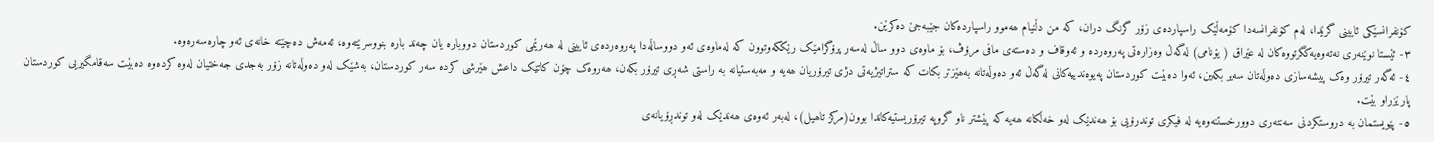کۆنفرانسێکی ئایینی گرێدا، لەم کۆنفرانسەدا کۆمەڵێک راسپاردەی زۆر گرنگ دران، کە من دڵنیام ھەموو راسپاردەکان جێبەجێ دەکرێن.
٣- ئێستا نوێنەری نەتەوەیەکگرتووەکان لە عێراق ( یۆنامی) لەگەڵ وەزارەتی پەروەردە و ئەوقاف و دەستەی مافی مرۆڤ، بۆ ماوەی دوو ساڵ لەسەر پرۆگرامێک رێککەوتوون کە لەماوەی ئەو دووساڵەدا پەروەردەی ئایینی لە ھەرێمی کوردستان دووبارە یان چەند بارە بنووسرێتەوە، ئەمەش دەچێتە خانەی ئەو چارەسەرەوە.
٤- ئەگەر تیرۆر وەک پیشەسازی دەوڵەتان سەیر بکەین، ئەوا دەبێت کوردستان پەیوەندییەکانی لەگەڵ ئەو دەوڵەتانە بەھێزتر بکات کە ستراتیژیەتی دژی تیرۆریان ھەیە و مەبەستیانە بە راستی شەڕی تیرۆر بکەن، ھەروەک چۆن کاتێک داعش ھێرشی کردە سەر کوردستان، بەشێک لەو دەوڵەتانە زۆر بەجدی جەختیان لەوە کردەوە دەبێت سەقامگیریی کوردستان پارێزراو بێت.
٥- پێویستمان بە دروستکردنی سەنتەری دوورخستنەوەیە لە فیکری توندرۆیی بۆ ھەندێک لەو خەڵکانە ھەیە کە پێشتر ناو گروپە تیرۆریستیەکاندا بوون(مرکز تاھیل)، لەبەر ئەوەی ھەندێک لەو توندڕۆیانەی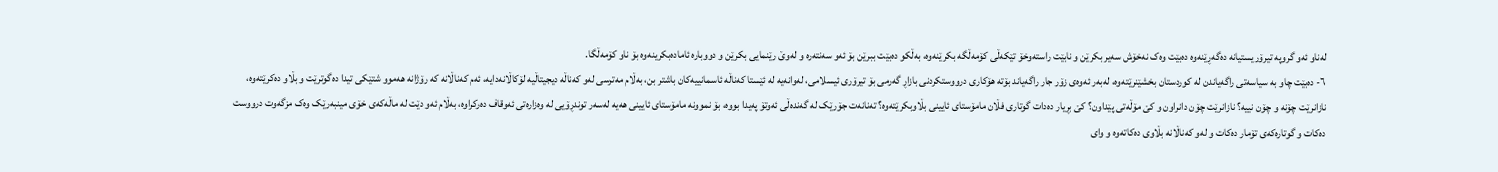لەناو ئەو گروپە تیرۆریستیانە دەگەڕێنەوە دەبێت وەک نەخۆش سەیر بکرێن و نابێت راستەوخۆ تێکەڵی کۆمەڵگە بکرێنەوە، بەڵکو دەبێت ببرێن بۆ ئەو سەنتەرە و لەوێ رێنمایی بکرێن و دووبارە ئامادەبکرینەوە بۆ ناو کۆمەڵگا.
٦- دەبێت چاو بە سیاسەتی راگەیاندن لە کوردستان بخشێنرێتەوە، لەبەر ئەوەی زۆر جار راگەیاند بۆتە ھۆکاری درووستکردنی بازاڕ گەرمی بۆ تیرۆری ئیسلامی، لەوانەیە لە ئێستا کەناڵە ئاسمانییەکان باشتر بن، بەڵام مەترسی لەو کەناڵە دیجیتاڵیە لۆکاڵانەدایە، ئەم کەناڵانە کە رۆژانە ھەموو شتێکی تیدا دەگوترێت و بڵاو دەکرێتەوە، نازانرێت چۆنە و چۆن نییە؟ نازانرێت چۆن دانراون و کێ مۆڵەتی پێداون؟ کێ بڕیار دەدات گوتاری فڵان مامۆستای ئایینی بڵاوبکرێتەوە؟ تەنانەت جۆرێک لە گەندەڵی ئەوتۆ پەیدا بووە، بۆ نموونە مامۆستای ئایینی ھەیە لەسەر توندڕۆیی لە وەزارەتی ئەوقاف دەرکراوە، بەڵام ئەو دێت لە ماڵەکەی خۆی مینبەرێک وەک مزگەوت درووست دەکات و گوتارەکەی تۆمار دەکات و لەو کەناڵانە بڵاوی دەکاتەوە و وای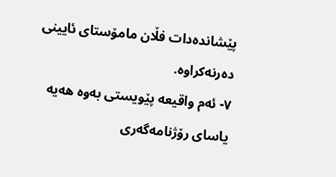پێشاندەدات فڵان مامۆستای ئایینی دەرنەکراوە.
٧- ئەم واقیعە پێویستی بەوە ھەیە یاسای رۆژنامەگەری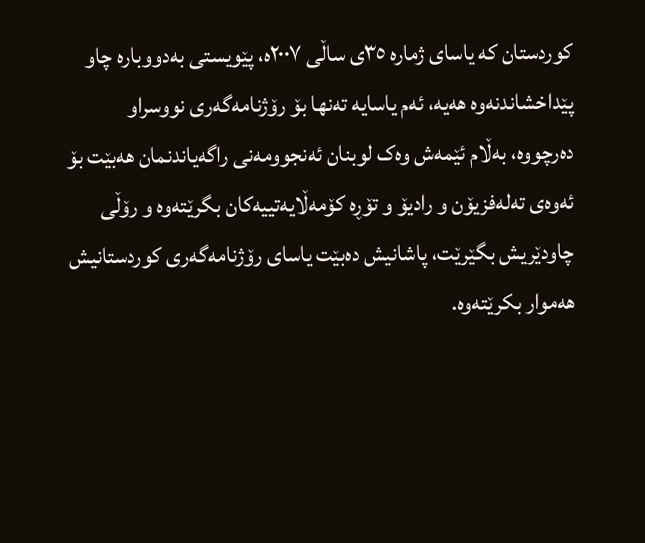کوردستان کە یاسای ژمارە ٣٥ی ساڵی ٢٠٠٧ە، پێویستی بەدووبارە چاو پێداخشاندنەوە ھەیە، ئەم یاسایە تەنھا بۆ رۆژنامەگەری نووسراو دەرچووە، بەڵام ئێمەش وەک لوبنان ئەنجوومەنی راگەیاندنمان ھەبێت بۆ ئەوەی تەلەفزیۆن و رادیۆ و تۆڕە کۆمەڵایەتییەکان بگرێتەوە و رۆڵی چاودێریش بگێرێت، پاشانیش دەبێت یاسای رۆژنامەگەری کوردستانیش ھەموار بکرێتەوە.